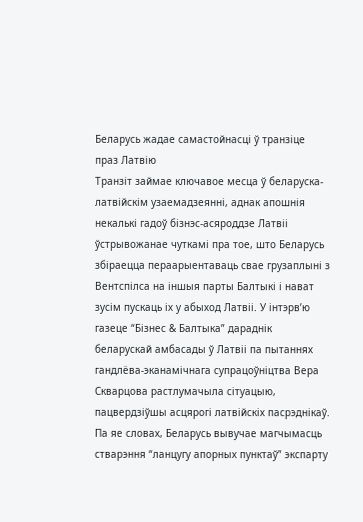Беларусь жадае самастойнасці ў транзіце праз Латвію
Транзіт займае ключавое месца ў беларуска-латвійскім узаемадзеянні, аднак апошнія некалькі гадоў бізнэс-асяроддзе Латвіі ўстрывожанае чуткамі пра тое, што Беларусь збіраецца пераарыентаваць свае грузаплыні з Вентспілса на іншыя парты Балтыкі і нават зусім пускаць іх у абыход Латвіі. У інтэрв’ю газеце “Бізнес & Балтыка” дараднік беларускай амбасады ў Латвіі па пытаннях гандлёва-эканамічнага супрацоўніцтва Вера Скварцова растлумачыла сітуацыю, пацвердзіўшы асцярогі латвійскіх пасрэднікаў.
Па яе словах, Беларусь вывучае магчымасць стварэння “ланцугу апорных пунктаў” экспарту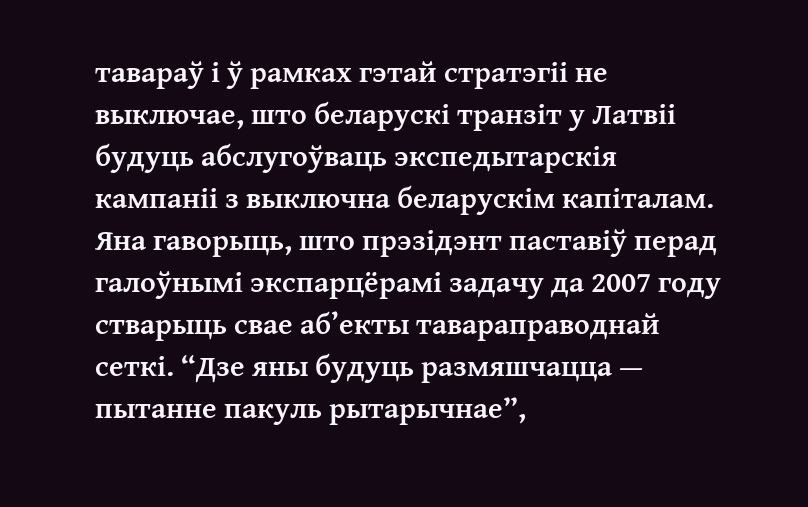тавараў і ў рамках гэтай стратэгіі не выключае, што беларускі транзіт у Латвіі будуць абслугоўваць экспедытарскія кампаніі з выключна беларускім капіталам. Яна гаворыць, што прэзідэнт паставіў перад галоўнымі экспарцёрамі задачу да 2007 году стварыць свае аб’екты тавараправоднай сеткі. “Дзе яны будуць размяшчацца — пытанне пакуль рытарычнае”,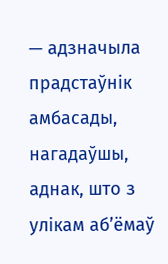— адзначыла прадстаўнік амбасады, нагадаўшы, аднак, што з улікам аб’ёмаў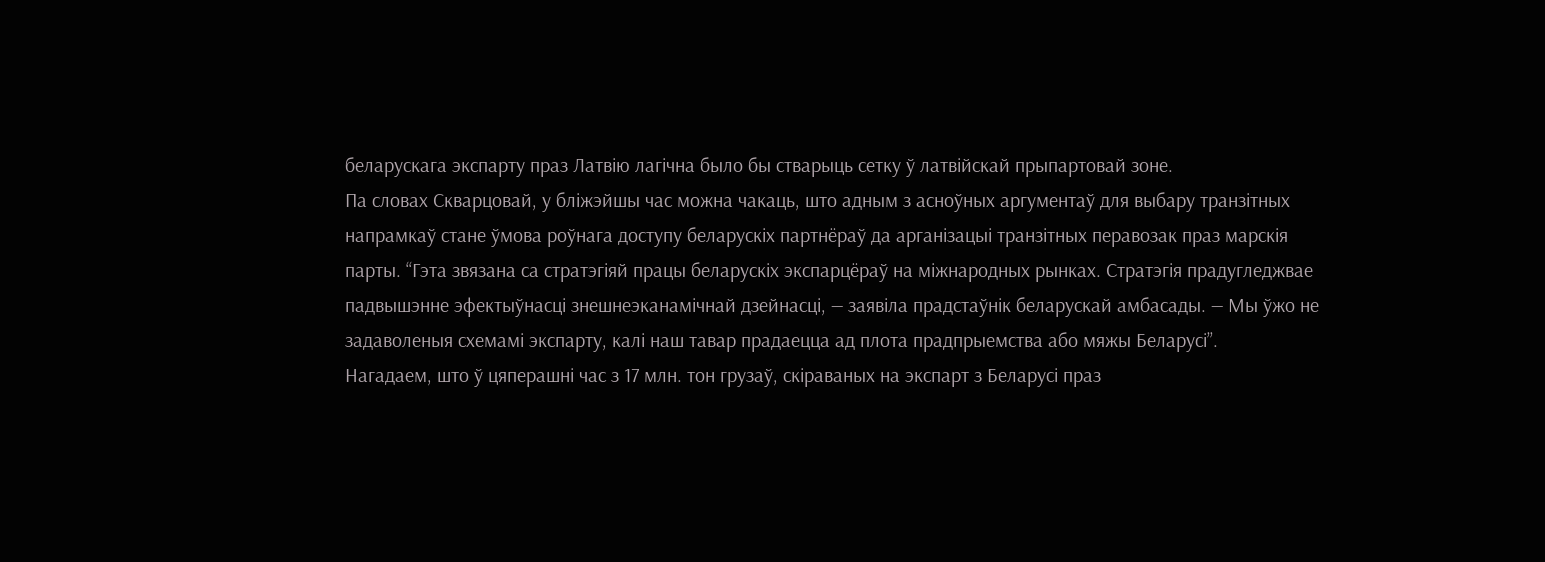беларускага экспарту праз Латвію лагічна было бы стварыць сетку ў латвійскай прыпартовай зоне.
Па словах Скварцовай, у бліжэйшы час можна чакаць, што адным з асноўных аргументаў для выбару транзітных напрамкаў стане ўмова роўнага доступу беларускіх партнёраў да арганізацыі транзітных перавозак праз марскія парты. “Гэта звязана са стратэгіяй працы беларускіх экспарцёраў на міжнародных рынках. Стратэгія прадугледжвае падвышэнне эфектыўнасці знешнеэканамічнай дзейнасці, — заявіла прадстаўнік беларускай амбасады. — Мы ўжо не задаволеныя схемамі экспарту, калі наш тавар прадаецца ад плота прадпрыемства або мяжы Беларусі”.
Нагадаем, што ў цяперашні час з 17 млн. тон грузаў, скіраваных на экспарт з Беларусі праз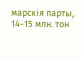марскія парты, 14-15 млн. тон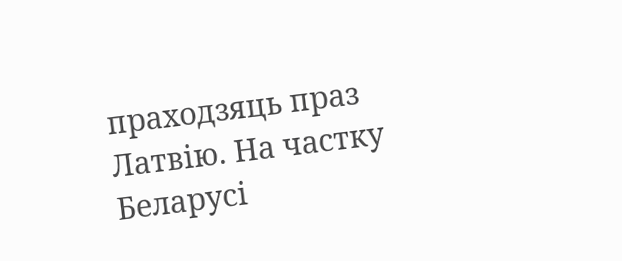праходзяць праз Латвію. На частку Беларусі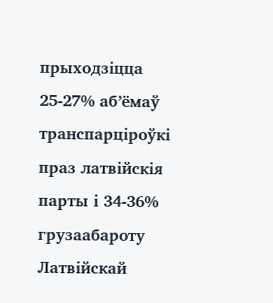прыходзіцца 25-27% аб’ёмаў транспарціроўкі праз латвійскія парты і 34-36% грузаабароту Латвійскай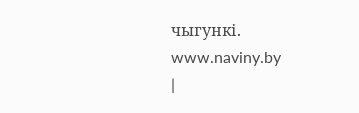чыгункі.
www.naviny.by
|